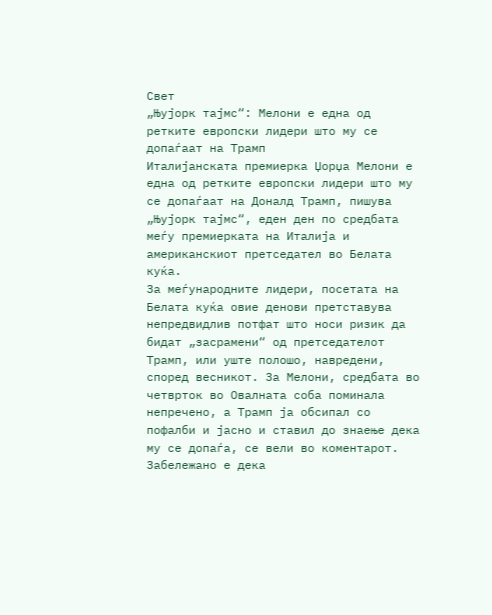Свет
„Њујорк тајмс“: Мелони е една од ретките европски лидери што му се допаѓаат на Трамп
Италијанската премиерка Џорџа Мелони е една од ретките европски лидери што му се допаѓаат на Доналд Трамп, пишува „Њујорк тајмс“, еден ден по средбата меѓу премиерката на Италија и американскиот претседател во Белата куќа.
За меѓународните лидери, посетата на Белата куќа овие денови претставува непредвидлив потфат што носи ризик да бидат „засрамени“ од претседателот Трамп, или уште полошо, навредени, според весникот. За Мелони, средбата во четврток во Овалната соба поминала непречено, а Трамп ја обсипал со пофалби и јасно и ставил до знаење дека му се допаѓа, се вели во коментарот.
Забележано е дека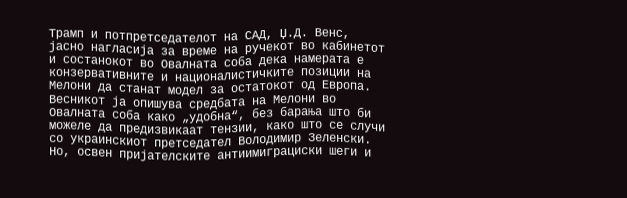Трамп и потпретседателот на САД, Џ.Д. Венс, јасно нагласија за време на ручекот во кабинетот и состанокот во Овалната соба дека намерата е конзервативните и националистичките позиции на Мелони да станат модел за остатокот од Европа.
Весникот ја опишува средбата на Мелони во Овалната соба како „удобна“, без барања што би можеле да предизвикаат тензии, како што се случи со украинскиот претседател Володимир Зеленски.
Но, освен пријателските антиимиграциски шеги и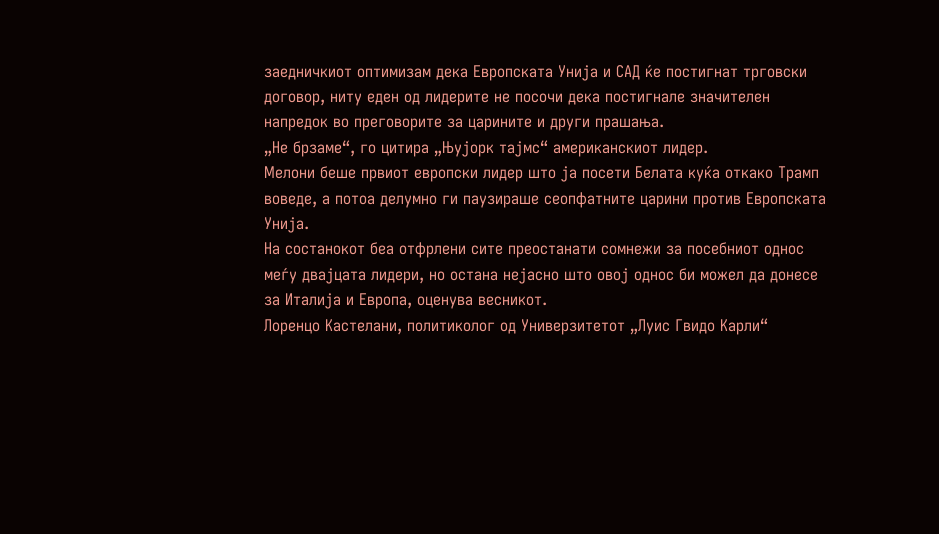заедничкиот оптимизам дека Европската Унија и САД ќе постигнат трговски договор, ниту еден од лидерите не посочи дека постигнале значителен напредок во преговорите за царините и други прашања.
„Не брзаме“, го цитира „Њујорк тајмс“ американскиот лидер.
Мелони беше првиот европски лидер што ја посети Белата куќа откако Трамп воведе, а потоа делумно ги паузираше сеопфатните царини против Европската Унија.
На состанокот беа отфрлени сите преостанати сомнежи за посебниот однос меѓу двајцата лидери, но остана нејасно што овој однос би можел да донесе за Италија и Европа, оценува весникот.
Лоренцо Кастелани, политиколог од Универзитетот „Луис Гвидо Карли“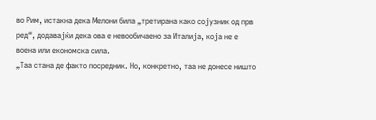во Рим, истакна дека Мелони била „третирана како сојузник од прв ред“, додавајќи дека ова е невообичаено за Италија, која не е воена или економска сила.
„Таа стана де факто посредник. Но, конкретно, таа не донесе ништо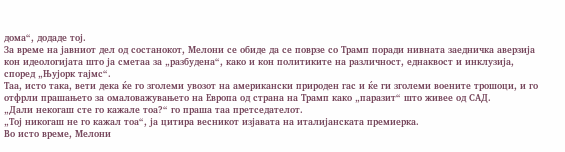дома“, додаде тој.
За време на јавниот дел од состанокот, Мелони се обиде да се поврзе со Трамп поради нивната заедничка аверзија кон идеологијата што ја сметаа за „разбудена“, како и кон политиките на различност, еднаквост и инклузија, според „Њујорк тајмс“.
Таа, исто така, вети дека ќе го зголеми увозот на американски природен гас и ќе ги зголеми воените трошоци, и го отфрли прашањето за омаловажувањето на Европа од страна на Трамп како „паразит“ што живее од САД.
„Дали некогаш сте го кажале тоа?“ го праша таа претседателот.
„Тој никогаш не го кажал тоа“, ја цитира весникот изјавата на италијанската премиерка.
Во исто време, Мелони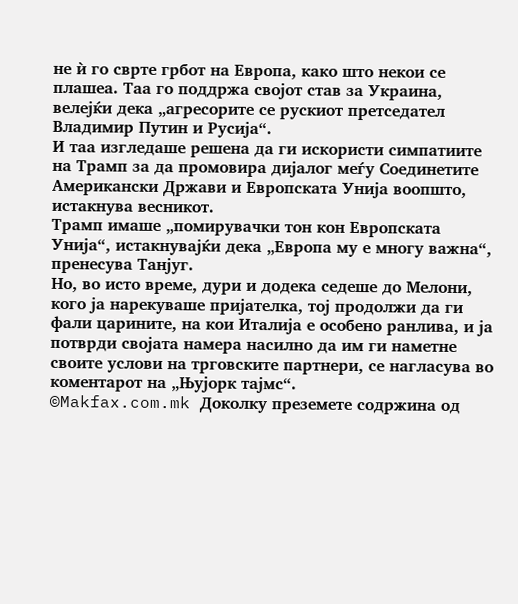не ѝ го сврте грбот на Европа, како што некои се плашеа. Таа го поддржа својот став за Украина, велејќи дека „агресорите се рускиот претседател Владимир Путин и Русија“.
И таа изгледаше решена да ги искористи симпатиите на Трамп за да промовира дијалог меѓу Соединетите Американски Држави и Европската Унија воопшто, истакнува весникот.
Трамп имаше „помирувачки тон кон Европската Унија“, истакнувајќи дека „Европа му е многу важна“, пренесува Танјуг.
Но, во исто време, дури и додека седеше до Мелони, кого ја нарекуваше пријателка, тој продолжи да ги фали царините, на кои Италија е особено ранлива, и ја потврди својата намера насилно да им ги наметне своите услови на трговските партнери, се нагласува во коментарот на „Њујорк тајмс“.
©Makfax.com.mk Доколку преземете содржина од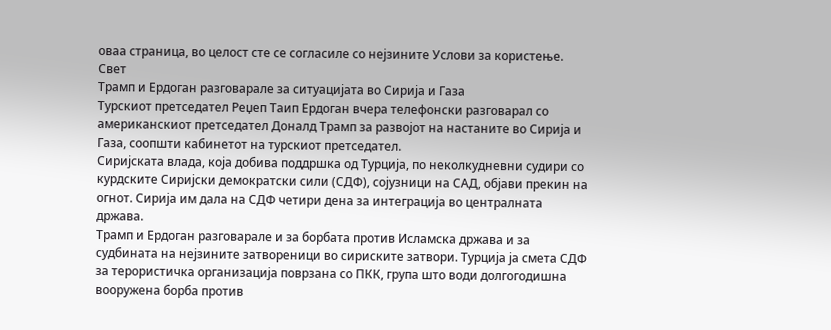оваа страница, во целост сте се согласиле со нејзините Услови за користење.
Свет
Трамп и Ердоган разговарале за ситуацијата во Сирија и Газа
Турскиот претседател Реџеп Таип Ердоган вчера телефонски разговарал со американскиот претседател Доналд Трамп за развојот на настаните во Сирија и Газа, соопшти кабинетот на турскиот претседател.
Сиријската влада, која добива поддршка од Турција, по неколкудневни судири со курдските Сиријски демократски сили (СДФ), сојузници на САД, објави прекин на огнот. Сирија им дала на СДФ четири дена за интеграција во централната држава.
Трамп и Ердоган разговарале и за борбата против Исламска држава и за судбината на нејзините затвореници во сириските затвори. Турција ја смета СДФ за терористичка организација поврзана со ПКК, група што води долгогодишна вооружена борба против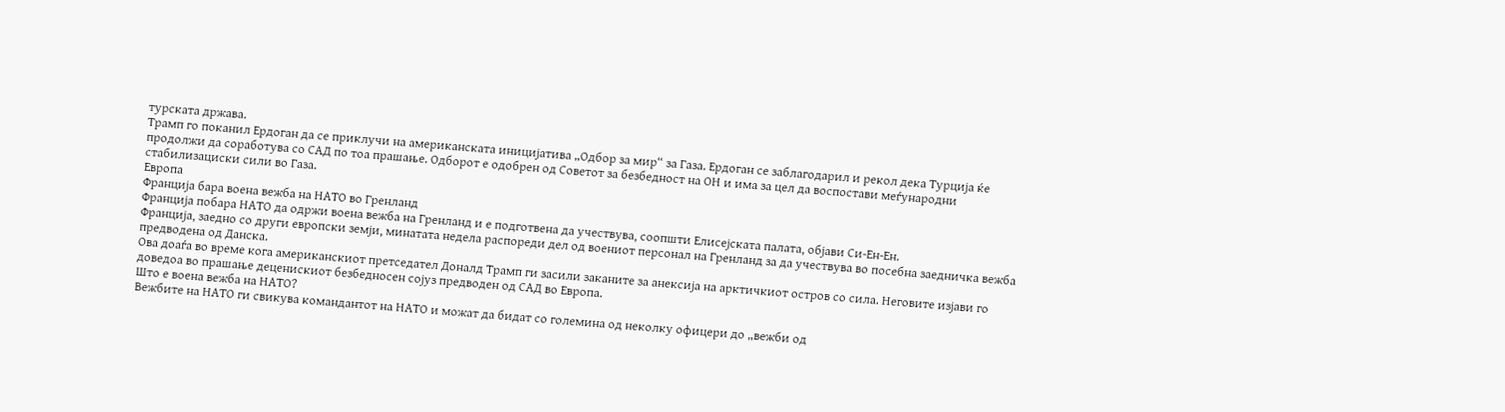турската држава.
Трамп го поканил Ердоган да се приклучи на американската иницијатива „Одбор за мир“ за Газа. Ердоган се заблагодарил и рекол дека Турција ќе продолжи да соработува со САД по тоа прашање. Одборот е одобрен од Советот за безбедност на ОН и има за цел да воспостави меѓународни стабилизациски сили во Газа.
Европа
Франција бара воена вежба на НАТО во Гренланд
Франција побара НАТО да одржи воена вежба на Гренланд и е подготвена да учествува, соопшти Елисејската палата, објави Си-Ен-Ен.
Франција, заедно со други европски земји, минатата недела распореди дел од воениот персонал на Гренланд за да учествува во посебна заедничка вежба предводена од Данска.
Ова доаѓа во време кога американскиот претседател Доналд Трамп ги засили заканите за анексија на арктичкиот остров со сила. Неговите изјави го доведоа во прашање деценискиот безбедносен сојуз предводен од САД во Европа.
Што е воена вежба на НАТО?
Вежбите на НАТО ги свикува командантот на НАТО и можат да бидат со големина од неколку офицери до „вежби од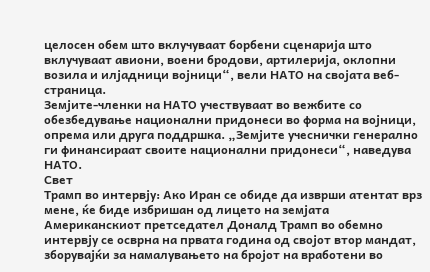целосен обем што вклучуваат борбени сценарија што вклучуваат авиони, воени бродови, артилерија, оклопни возила и илјадници војници“, вели НАТО на својата веб-страница.
Земјите-членки на НАТО учествуваат во вежбите со обезбедување национални придонеси во форма на војници, опрема или друга поддршка. „Земјите учеснички генерално ги финансираат своите национални придонеси“, наведува НАТО.
Свет
Трамп во интервју: Ако Иран се обиде да изврши атентат врз мене, ќе бидe избришан од лицето на земјата
Американскиот претседател Доналд Трамп во обемно интервју се осврна на првата година од својот втор мандат, зборувајќи за намалувањето на бројот на вработени во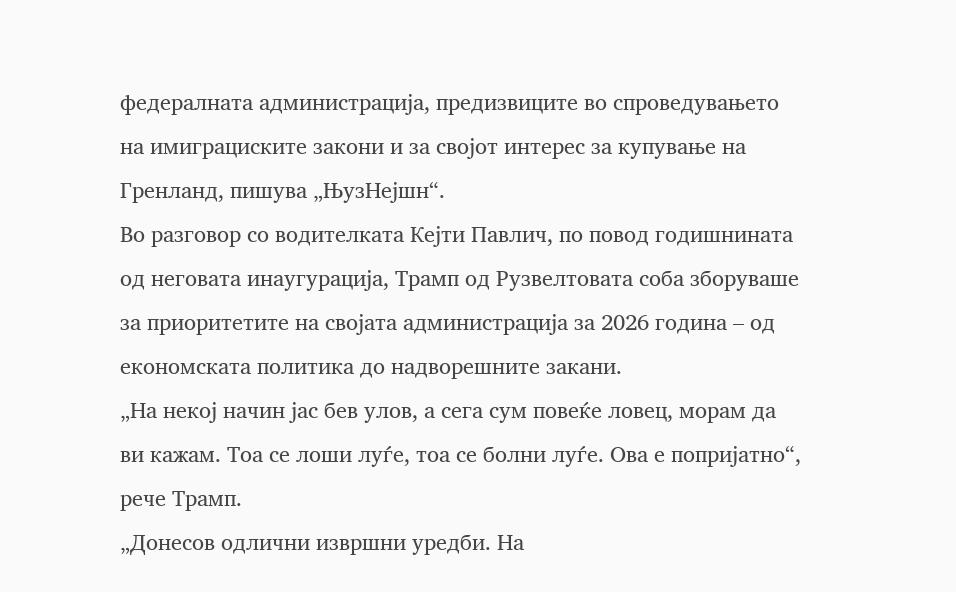федералната администрација, предизвиците во спроведувањето на имиграциските закони и за својот интерес за купување на Гренланд, пишува „ЊузНејшн“.
Во разговор со водителката Кејти Павлич, по повод годишнината од неговата инаугурација, Трамп од Рузвелтовата соба зборуваше за приоритетите на својата администрација за 2026 година – од економската политика до надворешните закани.
„На некој начин јас бев улов, а сега сум повеќе ловец, морам да ви кажам. Тоа се лоши луѓе, тоа се болни луѓе. Ова е попријатно“, рече Трамп.
„Донесов одлични извршни уредби. На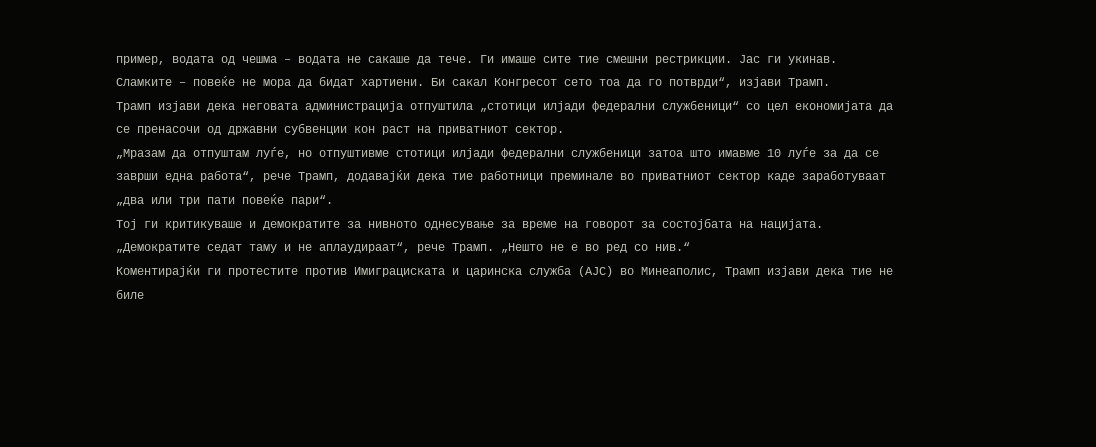пример, водата од чешма – водата не сакаше да тече. Ги имаше сите тие смешни рестрикции. Јас ги укинав. Сламките – повеќе не мора да бидат хартиени. Би сакал Конгресот сето тоа да го потврди“, изјави Трамп.
Трамп изјави дека неговата администрација отпуштила „стотици илјади федерални службеници“ со цел економијата да се пренасочи од државни субвенции кон раст на приватниот сектор.
„Мразам да отпуштам луѓе, но отпуштивме стотици илјади федерални службеници затоа што имавме 10 луѓе за да се заврши една работа“, рече Трамп, додавајќи дека тие работници преминале во приватниот сектор каде заработуваат „два или три пати повеќе пари“.
Тој ги критикуваше и демократите за нивното однесување за време на говорот за состојбата на нацијата.
„Демократите седат таму и не аплаудираат“, рече Трамп. „Нешто не е во ред со нив.“
Коментирајќи ги протестите против Имиграциската и царинска служба (АЈС) во Минеаполис, Трамп изјави дека тие не биле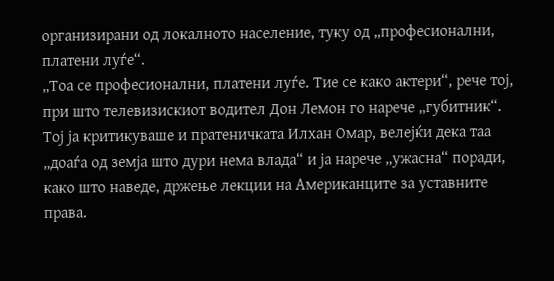организирани од локалното население, туку од „професионални, платени луѓе“.
„Тоа се професионални, платени луѓе. Тие се како актери“, рече тој, при што телевизискиот водител Дон Лемон го нарече „губитник“.
Тој ја критикуваше и пратеничката Илхан Омар, велејќи дека таа „доаѓа од земја што дури нема влада“ и ја нарече „ужасна“ поради, како што наведе, држење лекции на Американците за уставните права.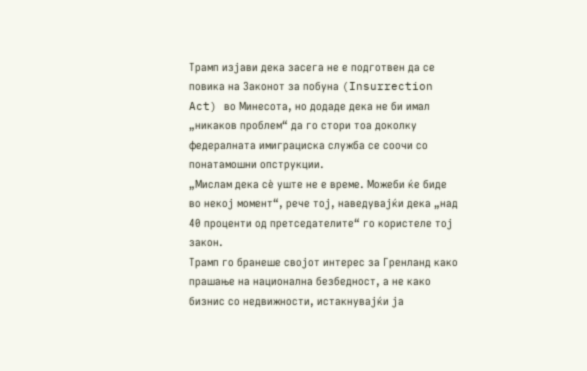Трамп изјави дека засега не е подготвен да се повика на Законот за побуна (Insurrection Act) во Минесота, но додаде дека не би имал „никаков проблем“ да го стори тоа доколку федералната имиграциска служба се соочи со понатамошни опструкции.
„Мислам дека сè уште не е време. Можеби ќе биде во некој момент“, рече тој, наведувајќи дека „над 40 проценти од претседателите“ го користеле тој закон.
Трамп го бранеше својот интерес за Гренланд како прашање на национална безбедност, а не како бизнис со недвижности, истакнувајќи ја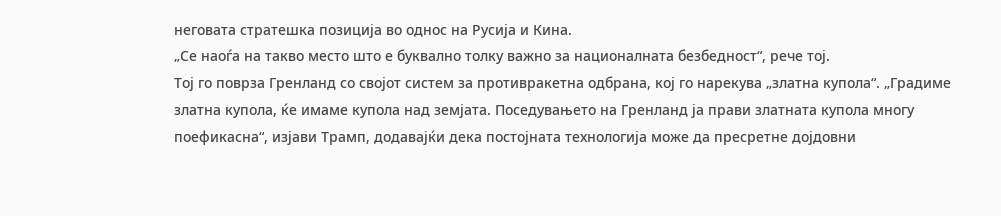неговата стратешка позиција во однос на Русија и Кина.
„Се наоѓа на такво место што е буквално толку важно за националната безбедност“, рече тој.
Тој го поврза Гренланд со својот систем за противракетна одбрана, кој го нарекува „златна купола“. „Градиме златна купола, ќе имаме купола над земјата. Поседувањето на Гренланд ја прави златната купола многу поефикасна“, изјави Трамп, додавајќи дека постојната технологија може да пресретне дојдовни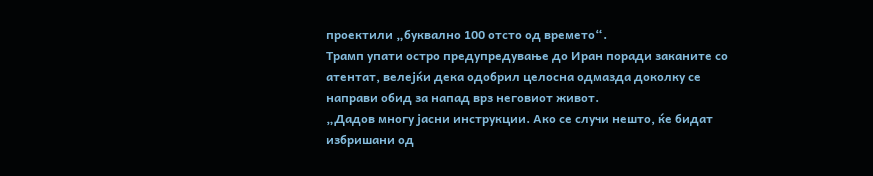проектили „буквално 100 отсто од времето“.
Трамп упати остро предупредување до Иран поради заканите со атентат, велејќи дека одобрил целосна одмазда доколку се направи обид за напад врз неговиот живот.
„Дадов многу јасни инструкции. Ако се случи нешто, ќе бидат избришани од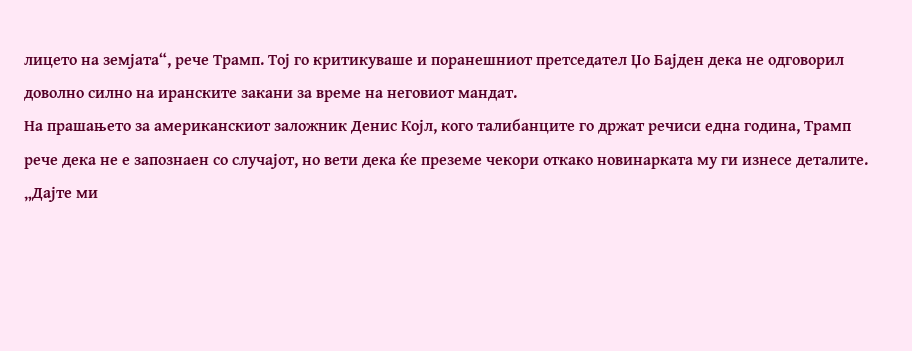лицето на земјата“, рече Трамп. Тој го критикуваше и поранешниот претседател Џо Бајден дека не одговорил доволно силно на иранските закани за време на неговиот мандат.
На прашањето за американскиот заложник Денис Којл, кого талибанците го држат речиси една година, Трамп рече дека не е запознаен со случајот, но вети дека ќе преземе чекори откако новинарката му ги изнесе деталите.
„Дајте ми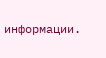информации.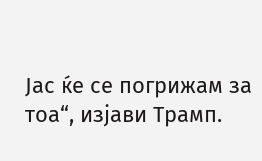Јас ќе се погрижам за тоа“, изјави Трамп.